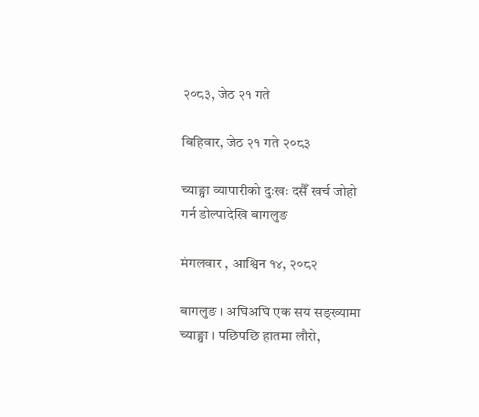२०८३, जेठ २१ गते

बिहिवार, जेठ २१ गते २०८३

च्याङ्ग्रा व्यापारीको दुःखः दसैँ खर्च जोहो गर्न डोल्पादेखि बागलुङ

मंगलवार , आश्विन १४, २०८२

बागलुङ । अघिअघि एक सय सङ्ख्यामा च्याङ्ग्रा । पछिपछि हातमा लौरो,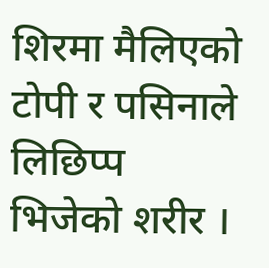शिरमा मैलिएको टोपी र पसिनाले लिछिप्प भिजेको शरीर ।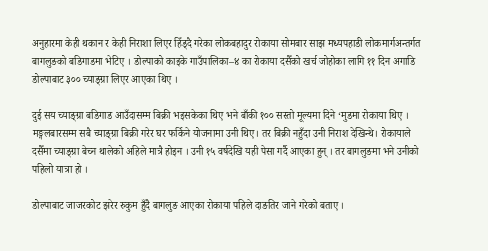अनुहारमा केही थकान र केही निराशा लिएर हिँड्दै गरेका लोकबहादुर रोकाया सोमबार साझ मध्यपहाडी लोकमार्गअन्तर्गत बागलुङको बडिगाडमा भेटिए । डोल्पाको काइके गाउँपालिका–४ का रोकाया दसैँको खर्च जोहोका लागि ११ दिन अगाडि डोल्पाबाट ३०० च्याङ्ग्रा लिएर आएका थिए ।

दुई सय च्याङ्ग्रा बडिगाड आउँदासम्म बिक्री भइसकेका थिए भने बाँकी १०० सस्तो मूल्यमा दिने ‘मुडमा रोकाया थिए । मङ्गलबारसम्म सबै च्याङ्ग्रा बिक्री गरेर घर फर्किने योजनामा उनी थिए। तर बिक्री नहुँदा उनी निराश देखिन्थे। रोकायाले दसैँमा च्याङ्ग्रा बेच्न थालेको अहिले मात्रै होइन । उनी १५ वर्षदेखि यही पेसा गर्दै आएका हुन् । तर बागलुङमा भने उनीको पहिलो यात्रा हो ।

डोल्पाबाट जाजरकोट झरेर रुकुम हुँदै बागलुङ आएका रोकाया पहिले दाङतिर जाने गरेको बताए ।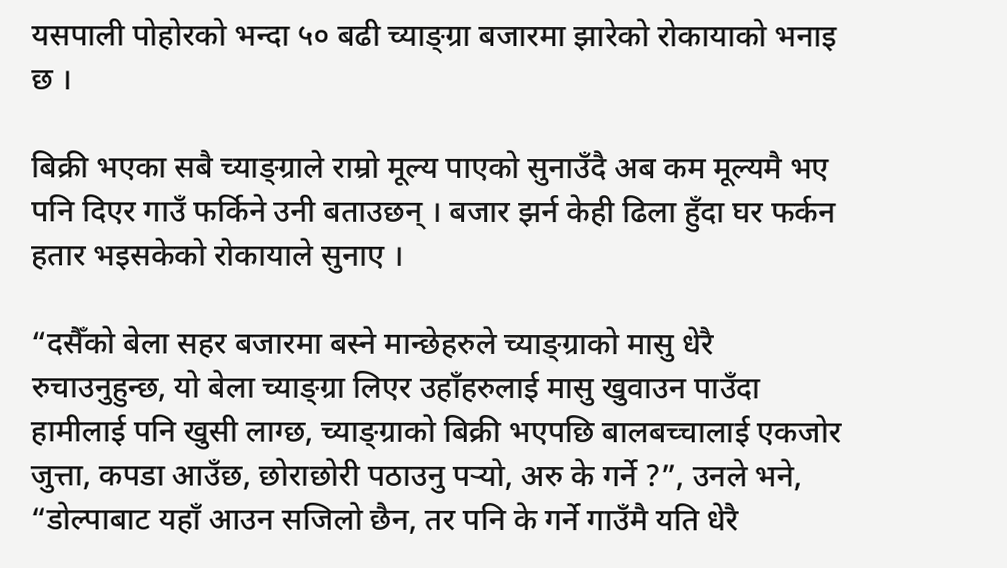यसपाली पोहोरको भन्दा ५० बढी च्याङ्ग्रा बजारमा झारेको रोकायाको भनाइ छ ।

बिक्री भएका सबै च्याङ्ग्राले राम्रो मूल्य पाएको सुनाउँदै अब कम मूल्यमै भए पनि दिएर गाउँ फर्किने उनी बताउछन् । बजार झर्न केही ढिला हुँदा घर फर्कन हतार भइसकेको रोकायाले सुनाए ।

“दसैँको बेला सहर बजारमा बस्ने मान्छेहरुले च्याङ्ग्राको मासु धेरै रुचाउनुहुन्छ, यो बेला च्याङ्ग्रा लिएर उहाँहरुलाई मासु खुवाउन पाउँदा हामीलाई पनि खुसी लाग्छ, च्याङ्ग्राको बिक्री भएपछि बालबच्चालाई एकजोर जुत्ता, कपडा आउँछ, छोराछोरी पठाउनु पर्‍यो, अरु के गर्ने ?”, उनले भने, “डोल्पाबाट यहाँ आउन सजिलो छैन, तर पनि के गर्ने गाउँमै यति धेरै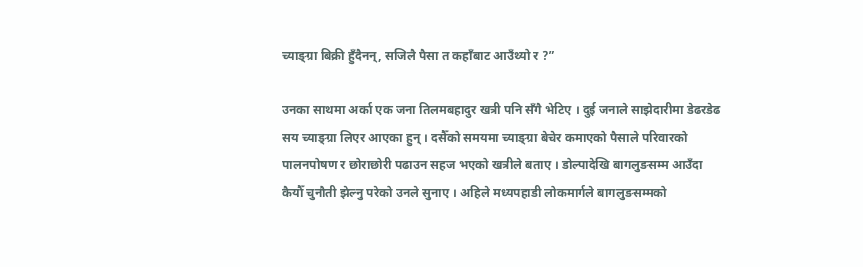च्याङ्ग्रा बिक्री हुँदैनन्, सजिलै पैसा त कहाँबाट आउँथ्यो र ?”

उनका साथमा अर्का एक जना तिलमबहादुर खत्री पनि सँगै भेटिए । दुई जनाले साझेदारीमा डेढरडेढ सय च्याङ्ग्रा लिएर आएका हुन् । दसैँको समयमा च्याङ्ग्रा बेचेर कमाएको पैसाले परिवारको पालनपोषण र छोराछोरी पढाउन सहज भएको खत्रीले बताए । डोल्पादेखि बागलुङसम्म आउँदा कैयौँ चुनौती झेल्नु परेको उनले सुनाए । अहिले मध्यपहाडी लोकमार्गले बागलुङसम्मको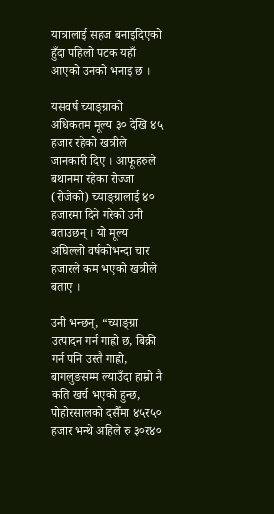यात्रालाई सहज बनाइदिएको हुँदा पहिलो पटक यहाँ आएको उनको भनाइ छ ।

यसवर्ष च्याङ्ग्राको अधिकतम मूल्य ३० देखि ४५ हजार रहेको खत्रीले जानकारी दिए । आफूहरुले बथानमा रहेका रोज्जा (रोजेको) च्याङ्ग्रालाई ४० हजारमा दिने गरेको उनी बताउछन् । यो मूल्य अघिल्लो वर्षकोभन्दा चार हजारले कम भएको खत्रीले बताए ।

उनी भन्छन्, “च्याङ्ग्रा उत्पादन गर्न गाह्रो छ, बिक्री गर्न पनि उस्तै गाह्रो, बागलुङसम्म ल्याउँदा हाम्रो नै कति खर्च भएको हुन्छ, पोहोरसालको दसैँमा ४५र५० हजार भन्थे अहिले रु ३०र४०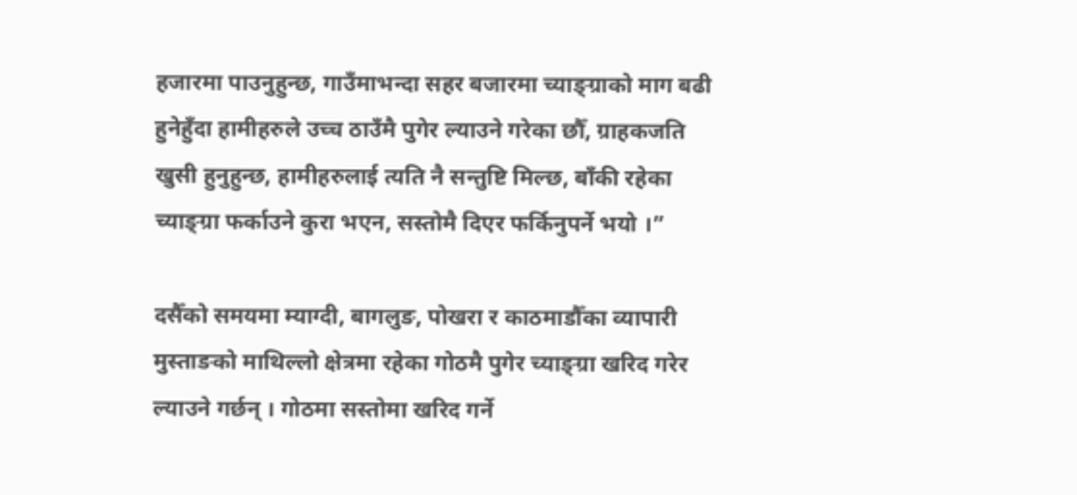हजारमा पाउनुहुन्छ, गाउँमाभन्दा सहर बजारमा च्याङ्ग्राको माग बढी हुनेहुँदा हामीहरुले उच्च ठाउँमै पुगेर ल्याउने गरेका छौँ, ग्राहकजति खुसी हुनुहुन्छ, हामीहरुलाई त्यति नै सन्तुष्टि मिल्छ, बाँकी रहेका च्याङ्ग्रा फर्काउने कुरा भएन, सस्तोमै दिएर फर्किनुपर्ने भयो ।”

दसैँको समयमा म्याग्दी, बागलुङ, पोखरा र काठमाडौँका व्यापारी मुस्ताङको माथिल्लो क्षेत्रमा रहेका गोठमै पुगेर च्याङ्ग्रा खरिद गरेर ल्याउने गर्छन् । गोठमा सस्तोमा खरिद गर्ने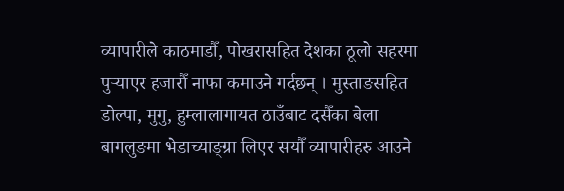व्यापारीले काठमाडौँ, पोखरासहित देशका ठूलो सहरमा पुर्‍याएर हजारौँ नाफा कमाउने गर्दछन् । मुस्ताङसहित डोल्पा, मुगु, हुम्लालागायत ठाउँबाट दसैँका बेला बागलुङमा भेडाच्याङ्ग्रा लिएर सयौँ व्यापारीहरु आउने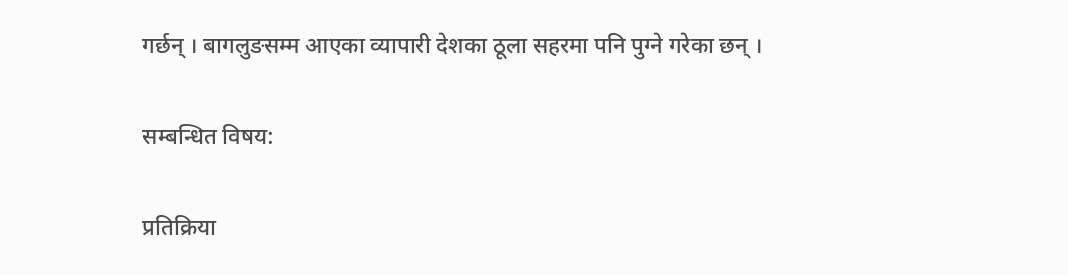गर्छन् । बागलुङसम्म आएका व्यापारी देशका ठूला सहरमा पनि पुग्ने गरेका छन् ।

सम्बन्धित विषय:

प्रतिक्रिया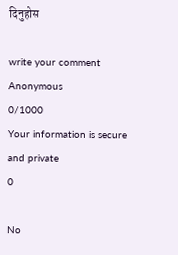दिनुहोस

write your comment
Anonymous
0/1000
Your information is secure and private
0

No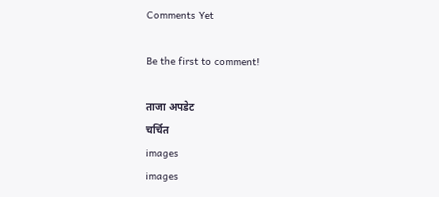Comments Yet

Be the first to comment!

ताजा अपडेट
चर्चित
images
images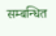सम्बन्धित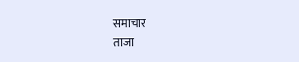समाचार
ताजा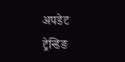अपडेट
ट्रेन्डिङ